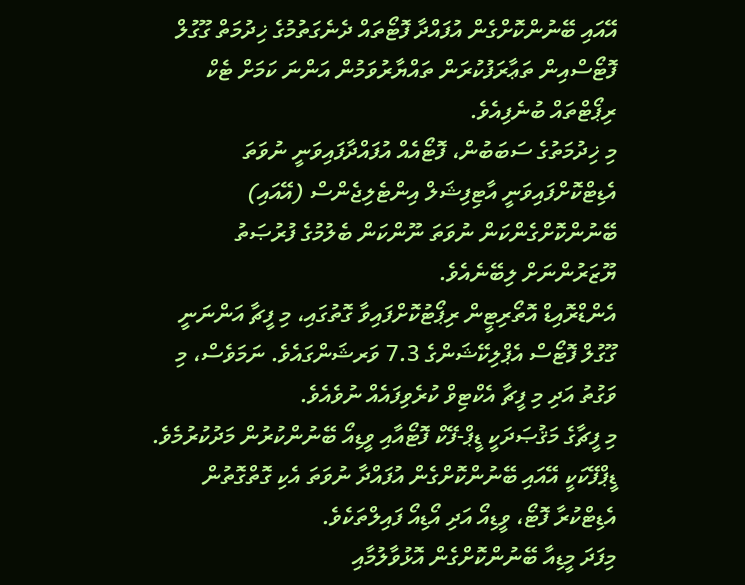އޭއައި ބޭނުންކޮށްގެން އުފައްދާ ފޮޓޯތައް ދެނެގަތުމުގެ ޚިދުމަތް ގޫގުލް ފޮޓޯސްއިން ތަޢާރަފުކުރަން ތައްޔާރުވަމުން އަންނަ ކަމަށް ޓެކް ރިޕޯޓްތައް ބުނެފިއެވެ.
މި ޚިދުމަތުގެ ސަބަބުން، ފޮޓޯއެއް އުފައްދާފައިވަނީ ނުވަތަ އެޑިޓްކޮށްފައިވަނީ އާޓިފިޝަލް އިންޓެލިޖެންސް (އޭއައި) ބޭނުންކޮށްގެންކަން ނުވަތަ ނޫންކަން ބެލުމުގެ ފުރުޞަތު ޔޫޒަރުންނަށް ލިބޭނެއެވެ.
އެންޑްރޮއިޑް އޮތޯރިޓީން ރިޕޯޓުކޮށްފައިވާ ގޮތުގައި، މި ފީޗާ އަންނަނީ ގޫގުލް ފޮޓޯސް އެޕްލިކޭޝަންގެ 7.3 ވަރޝަންގައެވެ. ނަމަވެސް، މި ވަގުތު އަދި މި ފީޗާ އެކްޓިވް ކުރެވިފައެއް ނުވެއެވެ.
މި ފީޗާގެ މަޤުޞަދަކީ ޑީޕް-ފޭކް ފޮޓޯއާއި ވީޑިއޯ ބޭނުންކުރުން މަދުކުރުމެވެ. ޑީޕްފޭކަކީ އޭއައި ބޭނުންކޮށްގެން އުފައްދާ ނުވަތަ އެކި ގޮތްގޮތުން އެޑިޓްކުރާ ފޮޓޯ، ވީޑިއޯ އަދި އޯޑިއޯ ފައިލްތަކެވެ.
މިފަދަ މީޑިއާ ބޭނުންކޮށްގެން އޮޅުވާލުމާއި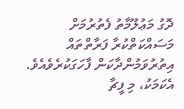ދޮގު މަޢުލޫމާތު ފެތުރުމަށް މަސައްކަތްކުރާ ފަރާތްތައް އިތުރުވަމުންދާކަން ފާހަގަކުރެވެއެވެ.
އެކަމަކު، މި ފީޗާ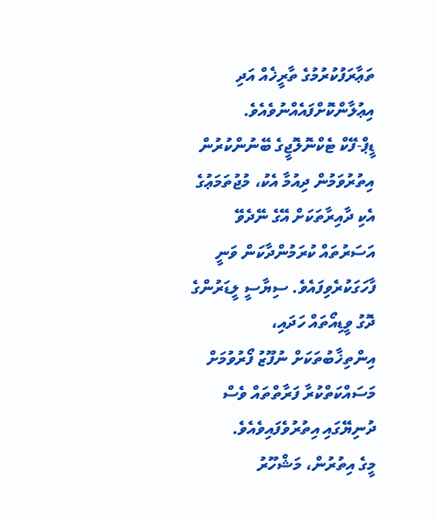ތަޢާރަފުކުރުމުގެ ތާރީޚެއް އަދި އިޢުލާންކޮށްފައެއްނުވެއެވެ.
ޑީޕް-ފޭކް ޓެކްނޮލޮޖީގެ ބޭނުންކުރުން އިތުރުވަމުން ދިއުމާ އެކު، މުޖުތަމަޢުގެ އެކި ދާއިރާތަކަށް އޭގެ ނޭދެވޭ އަސަރުތައް ކުރަމުންދާކަން ވަނީ ފާހަގަކުރެވިފައެވެ. ސިޔާސީ ލީޑަރުންގެ ދޮގު ވީޑިއޯތައް ހަދައި، އިންތިޚާބުތަކަށް ނުފޫޒު ފޯރުވުމަށް މަސައްކަތްކުރާ ފަރާތްތައް ވެސް ދުނިޔޭގައި އިތުރުވެފައިވެއެވެ.
މީގެ އިތުރުން، މަޝްހޫރު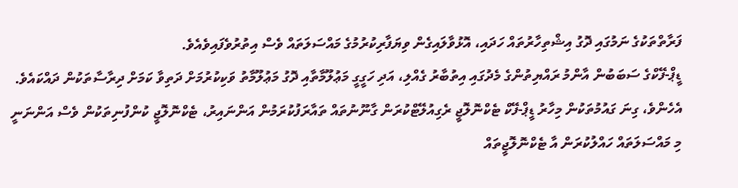ފަރާތްތަކުގެ ނަމުގައި ދޮގު އިޝްތިހާރުތައް ހަދައި، އޮޅުވާލައިގެން ވިޔަފާރިކުރުމުގެ މައްސަލަތައް ވެސް އިތުރުވެފައިވެއެވެ.
ޑީޕް-ފޭކްގެ ސަބަބުން އާންމު ރައްޔިތުންގެ މެދުގައި އިތުބާރު ގެއްލި، އަދި ހަގީގީ މަޢުލޫމާތާއި ދޮގު މަޢުލޫމާތު ވަކިކުރުމަށް ދަތިވާ ކަމަށް ދިރާސާތަކުން ދައްކައެވެ.
އެހެންވެ، ގިނަ ގައުމުތަކުން މިހާރު ޑީޕް-ފޭކް ޓެކްނޮލޮޖީ ރެގިއުލޭޓްކުރަން ގާނޫނުތައް ތައާރަފުކުރަމުން އަންނައިރު، ޓެކްނޮލޮޖީ ކުންފުނިތަކުން ވެސް އަންނަނީ މި މައްސަލަތައް ހައްލުކުރަން އާ ޓެކްނޮލޮޖީތައް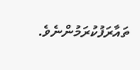ތައާރަފުކުރަމުންނެވެ.